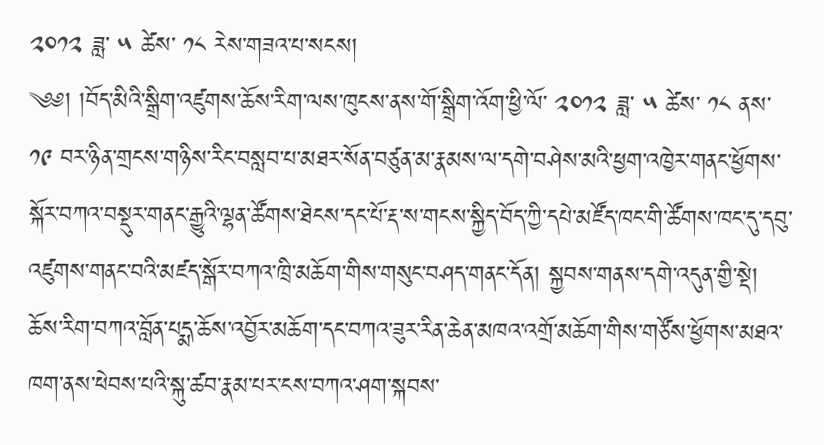༢༠༡༢ ཟླ་ ༥ ཚེས་ ༡༨ རེས་གཟའ་པ་སངས།
༄༅། །བོད་མིའི་སྒྲིག་འཛུགས་ཆོས་རིག་ལས་ཁུངས་ནས་གོ་སྒྲིག་འོག་ཕྱི་ལོ་ ༢༠༡༢ ཟླ་ ༥ ཚེས་ ༡༨ ནས་ ༡༩ བར་ཉིན་གྲངས་གཉིས་རིང་བསླབ་པ་མཐར་སོན་བཙུན་མ་རྣམས་ལ་དགེ་བཤེས་མའི་ཕྱག་འཁྱེར་གནང་ཕྱོགས་སྐོར་བཀའ་བསྡུར་གནང་རྒྱུའི་ལྷན་ཚོགས་ཐེངས་དང་པོ་རྡ་ས་གངས་སྐྱིད་བོད་ཀྱི་དཔེ་མཛོད་ཁང་གི་ཚོགས་ཁང་དུ་དབུ་འཛུགས་གནང་བའི་མཛད་སྒོར་བཀའ་ཁྲི་མཆོག་གིས་གསུང་བཤད་གནང་དོན། སྐྱབས་གནས་དགེ་འདུན་གྱི་སྡེ། ཆོས་རིག་བཀའ་བློན་པདྨ་ཆོས་འབྱོར་མཆོག་དང་བཀའ་ཟུར་རིན་ཆེན་མཁའ་འགྲོ་མཆོག་གིས་གཙོས་ཕྱོགས་མཐའ་ཁག་ནས་ཕེབས་པའི་སྐུ་ཚབ་རྣམ་པར་ངས་བཀའ་ཤག་སྐབས་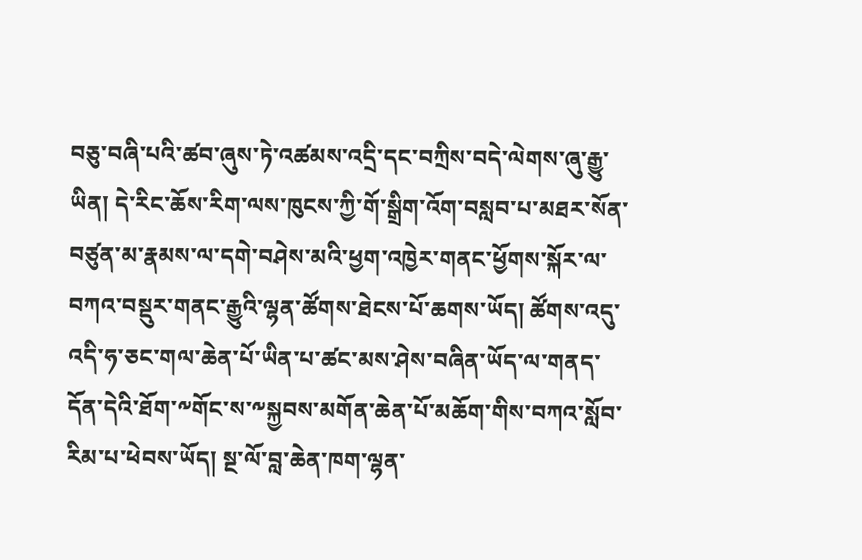བཅུ་བཞི་པའི་ཚབ་ཞུས་ཏེ་འཚམས་འདྲི་དང་བཀྲིས་བདེ་ལེགས་ཞུ་རྒྱུ་ཡིན། དེ་རིང་ཆོས་རིག་ལས་ཁུངས་ཀྱི་གོ་སྒྲིག་འོག་བསླབ་པ་མཐར་སོན་བཙུན་མ་རྣམས་ལ་དགེ་བཤེས་མའི་ཕྱག་འཁྱེར་གནང་ཕྱོགས་སྐོར་ལ་བཀའ་བསྡུར་གནང་རྒྱུའི་ལྷན་ཚོགས་ཐེངས་པོ་ཆགས་ཡོད། ཚོགས་འདུ་འདི་ཧ་ཅང་གལ་ཆེན་པོ་ཡིན་པ་ཚང་མས་ཤེས་བཞིན་ཡོད་ལ་གནད་དོན་དེའི་ཐོག་༸གོང་ས་༸སྐྱབས་མགོན་ཆེན་པོ་མཆོག་གིས་བཀའ་སློབ་རིམ་པ་ཕེབས་ཡོད། སྔ་ལོ་བླ་ཆེན་ཁག་ལྷན་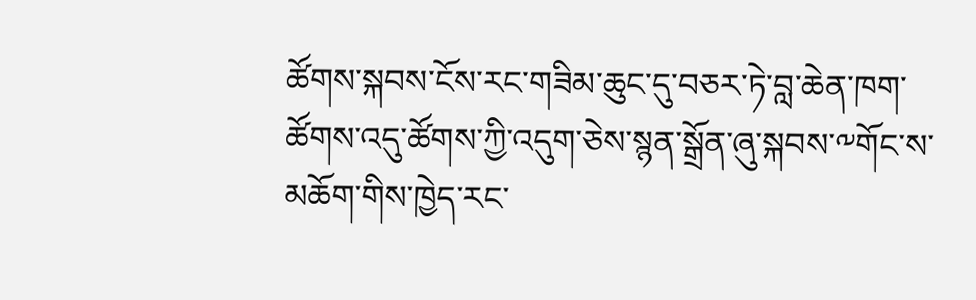ཚོགས་སྐབས་ངོས་རང་གཟིམ་ཆུང་དུ་བཅར་ཏེ་བླ་ཆེན་ཁག་ཚོགས་འདུ་ཚོགས་ཀྱི་འདུག་ཅེས་སྙན་སྒྲོན་ཞུ་སྐབས་༸གོང་ས་མཆོག་གིས་ཁྱེད་རང་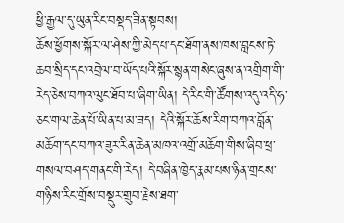ཕྱི་རྒྱལ་དུ་ཡུན་རིང་བསྡད་ཟིན་སྟབས།
ཆོས་ཕྱོགས་སྐོར་ལ་ཤེས་ཀྱི་མེད་པ་དང་ཐོག་ནས་ཁས་བླངས་ཏེ་ཆབ་སྲིད་དང་འབྲེལ་བ་ཡོད་པའི་སྐོར་སྙན་གསེང་ཞུས་ན་འགྲིག་གི་རེད་ཅེས་བཀའ་ལུང་ཐོབ་པ་ཞིག་ཡིན། དེ་རིང་གི་ཚོགས་འདུ་འདི་ཧ་ཅང་གལ་ཆེན་པོ་ཡིན་པ་མ་ཟད། དེའི་སྐོར་ཆོས་རིག་བཀའ་བློན་མཆོག་དང་བཀའ་ཟུར་རིན་ཆེན་མཁའ་འགྲོ་མཆོག་གིས་ཞིབ་ཕྲ་གསལ་བཤད་གནང་གི་རེད། དེ་བཞིན་ཁྱེད་རྣམ་པས་ཉིན་གྲངས་གཉིས་རིང་གྲོས་བསྡུར་གྲུབ་རྗེས་ཐག་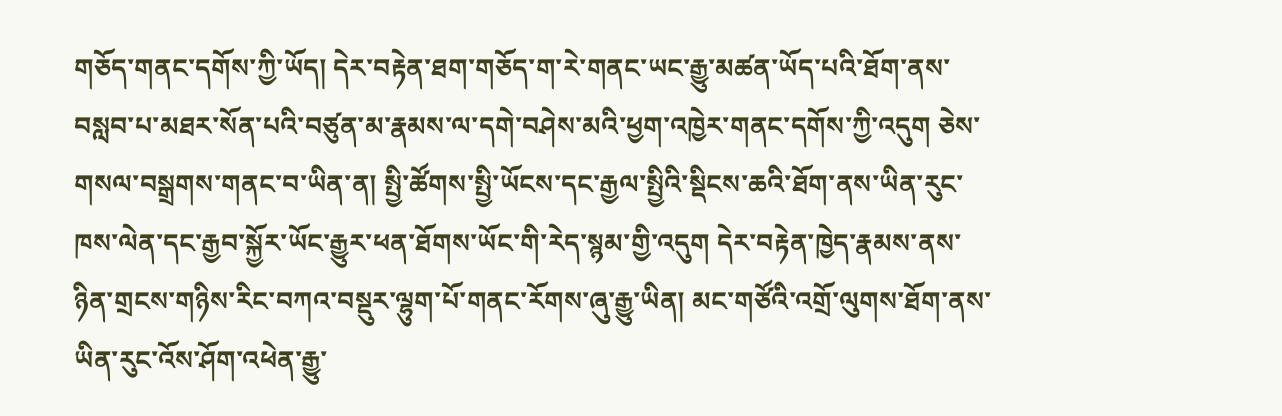གཅོད་གནང་དགོས་ཀྱི་ཡོད། དེར་བརྟེན་ཐག་གཅོད་ག་རེ་གནང་ཡང་རྒྱུ་མཚན་ཡོད་པའི་ཐོག་ནས་བསླབ་པ་མཐར་སོན་པའི་བཙུན་མ་རྣམས་ལ་དགེ་བཤེས་མའི་ཕྱག་འཁྱེར་གནང་དགོས་ཀྱི་འདུག ཅེས་གསལ་བསྒྲགས་གནང་བ་ཡིན་ན། སྤྱི་ཚོགས་སྤྱི་ཡོངས་དང་རྒྱལ་སྤྱིའི་སྡིངས་ཆའི་ཐོག་ནས་ཡིན་རུང་ཁས་ལེན་དང་རྒྱབ་སྐྱོར་ཡོང་རྒྱུར་ཕན་ཐོགས་ཡོང་གི་རེད་སྙམ་གྱི་འདུག དེར་བརྟེན་ཁྱེད་རྣམས་ནས་ཉིན་གྲངས་གཉིས་རིང་བཀའ་བསྡུར་ལྷུག་པོ་གནང་རོགས་ཞུ་རྒྱུ་ཡིན། མང་གཙོའི་འགྲོ་ལུགས་ཐོག་ནས་ཡིན་རུང་འོས་ཤོག་འཕེན་རྒྱུ་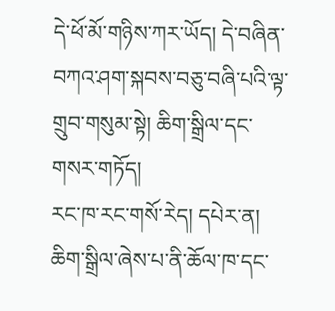དེ་ཕོ་མོ་གཉིས་ཀར་ཡོད། དེ་བཞིན་བཀའ་ཤག་སྐབས་བཅུ་བཞི་པའི་ལྟ་གྲུབ་གསུམ་སྟེ། ཆིག་སྒྲིལ་དང་གསར་གཏོད།
རང་ཁ་རང་གསོ་རེད། དཔེར་ན། ཆིག་སྒྲིལ་ཞེས་པ་ནི་ཆོལ་ཁ་དང་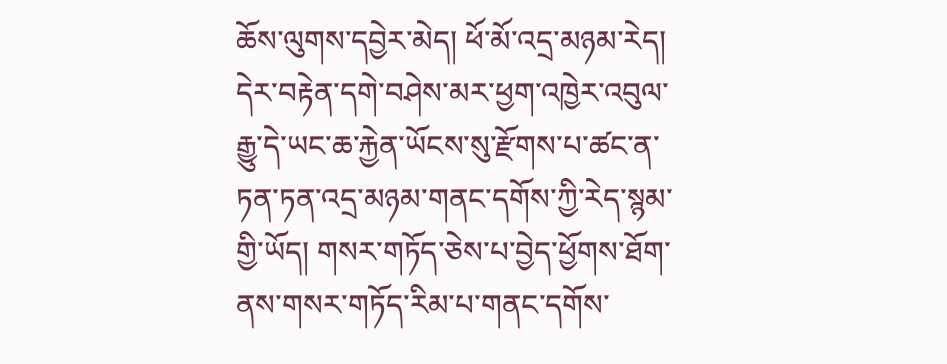ཆོས་ལུགས་དབྱེར་མེད། ཕོ་མོ་འདྲ་མཉམ་རེད། དེར་བརྟེན་དགེ་བཤེས་མར་ཕྱག་འཁྱེར་འབུལ་རྒྱུ་དེ་ཡང་ཆ་རྐྱེན་ཡོངས་སུ་རྫོགས་པ་ཚང་ན་ཏན་ཏན་འདྲ་མཉམ་གནང་དགོས་ཀྱི་རེད་སྙམ་གྱི་ཡོད། གསར་གཏོད་ཅེས་པ་བྱེད་ཕྱོགས་ཐོག་ནས་གསར་གཏོད་རིམ་པ་གནང་དགོས་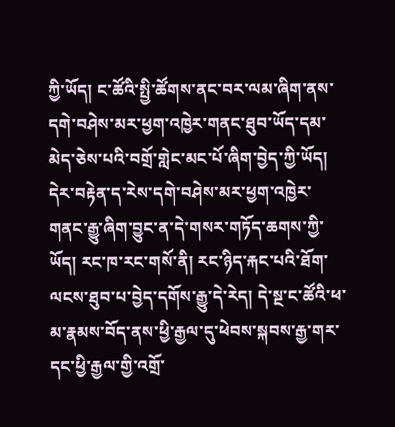ཀྱི་ཡོད། ང་ཚོའི་སྤྱི་ཚོགས་ནང་བར་ལམ་ཞིག་ནས་དགེ་བཤེས་མར་ཕྱག་འཁྱེར་གནང་ཐུབ་ཡོད་དམ་མེད་ཅེས་པའི་བགྲོ་གླེང་མང་པོ་ཞིག་བྱེད་ཀྱི་ཡོད། དེར་བརྟེན་ད་རེས་དགེ་བཤེས་མར་ཕྱག་འཁྱེར་གནང་རྒྱུ་ཞིག་བྱུང་ན་དེ་གསར་གཏོད་ཆགས་ཀྱི་ཡོད། རང་ཁ་རང་གསོ་ནི། རང་ཉིད་རྐང་པའི་ཐོག་ལངས་ཐུབ་པ་བྱེད་དགོས་རྒྱུ་དེ་རེད། དེ་སྔ་ང་ཚོའི་ཕ་མ་རྣམས་བོད་ནས་ཕྱི་རྒྱལ་དུ་ཕེབས་སྐབས་རྒྱ་གར་དང་ཕྱི་རྒྱལ་གྱི་འགྲོ་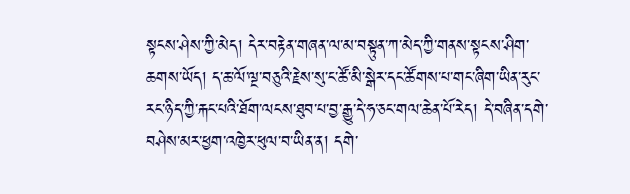སྟངས་ཤེས་ཀྱི་མེད། དེར་བརྟེན་གཞན་ལ་མ་བསྟུན་ཀ་མེད་ཀྱི་གནས་སྟངས་ཤིག་ཆགས་ཡོད། ད་ཆ་ལོ་ལྔ་བཅུའི་རྗེས་སུ་ང་ཚོ་མི་སྒེར་དང་ཚོགས་པ་གང་ཞིག་ཡིན་རུང་རང་ཉིད་ཀྱི་རྐང་པའི་ཐོག་ལངས་ཐུབ་པ་བྱ་རྒྱུ་དེ་ཧ་ཅང་གལ་ཆེན་པོ་རེད། དེ་བཞིན་དགེ་བཤེས་མར་ཕྱག་འཁྱེར་ཕུལ་བ་ཡིན་ན། དགེ་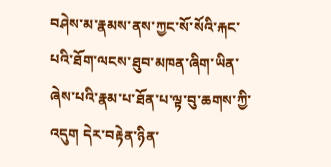བཤེས་མ་རྣམས་ནས་ཀྱང་སོ་སོའི་རྐང་པའི་ཐོག་ལངས་ཐུབ་མཁན་ཞིག་ཡིན་ཞེས་པའི་རྣམ་པ་ཐོན་པ་ལྟ་བུ་ཆགས་ཀྱི་འདུག དེར་བརྟེན་ཉིན་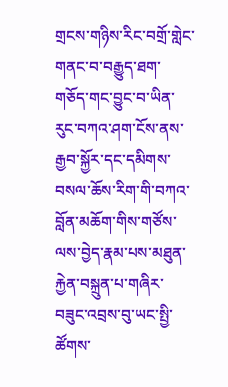གྲངས་གཉིས་རིང་བགྲོ་གླེང་གནང་བ་བརྒྱུད་ཐག་གཅོད་གང་བྱུང་བ་ཡིན་རུང་བཀའ་ཤག་ངོས་ནས་རྒྱབ་སྐྱོར་དང་དམིགས་བསལ་ཆོས་རིག་གི་བཀའ་བློན་མཆོག་གིས་གཙོས་ལས་བྱེད་རྣམ་པས་མཐུན་རྐྱེན་བསྐྲུན་པ་གཞིར་བཟུང་འབྲས་བུ་ཡང་སྤྱི་ཚོགས་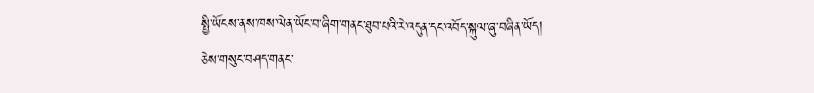སྤྱི་ཡོངས་ནས་ཁས་ལེན་ཡོང་བ་ཞིག་གནང་ཐུབ་པའི་རེ་འདུན་དང་འབོད་སྐུལ་ཞུ་བཞིན་ཡོད། ཅེས་གསུང་བཤད་གནང་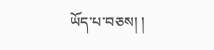ཡོད་པ་བཅས། །